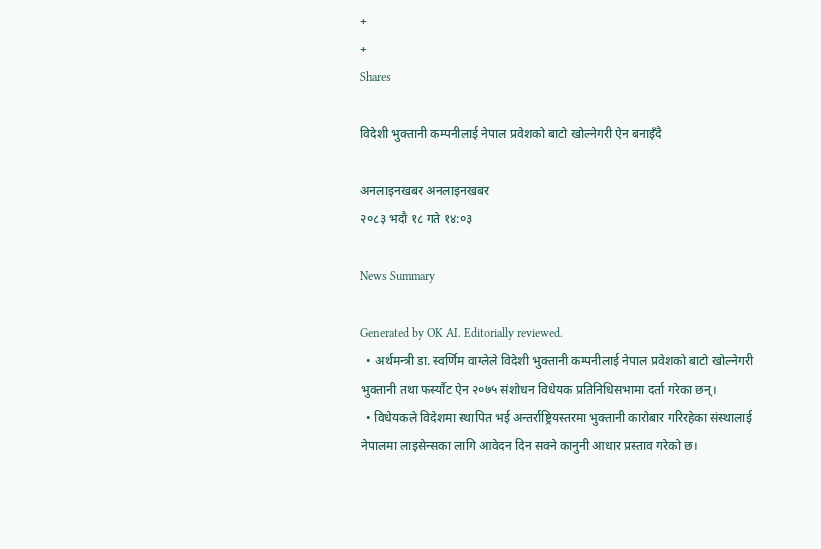+
+
Shares

विदेशी भुक्तानी कम्पनीलाई नेपाल प्रवेशको बाटो खोल्नेगरी ऐन बनाइँदै

अनलाइनखबर अनलाइनखबर
२०८३ भदौ १८ गते १४:०३

News Summary

Generated by OK AI. Editorially reviewed.
  • अर्थमन्त्री डा. स्वर्णिम वाग्लेले विदेशी भुक्तानी कम्पनीलाई नेपाल प्रवेशको बाटो खोल्नेगरी भुक्तानी तथा फर्स्यौट ऐन २०७५ संशोधन विधेयक प्रतिनिधिसभामा दर्ता गरेका छन्।
  • विधेयकले विदेशमा स्थापित भई अन्तर्राष्ट्रियस्तरमा भुक्तानी कारोबार गरिरहेका संस्थालाई नेपालमा लाइसेन्सका लागि आवेदन दिन सक्ने कानुनी आधार प्रस्ताव गरेको छ।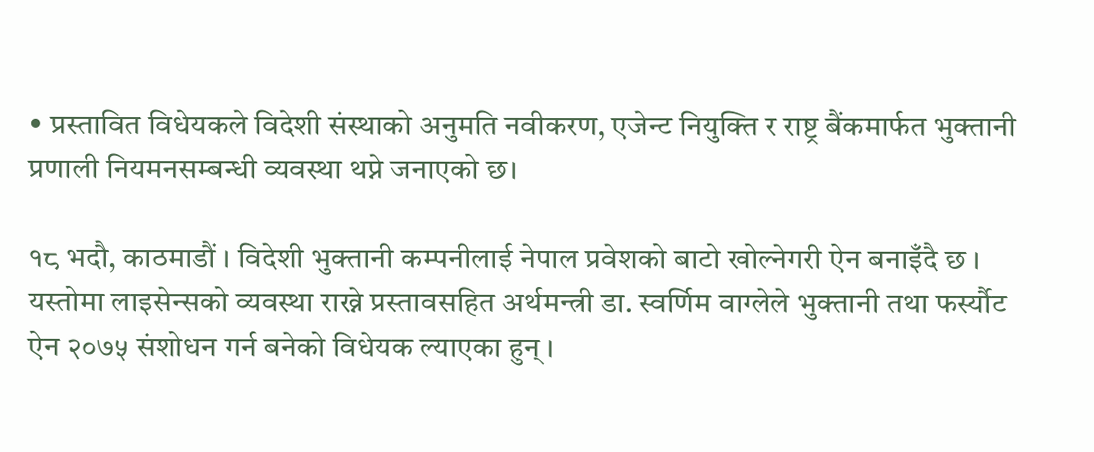• प्रस्तावित विधेयकले विदेशी संस्थाको अनुमति नवीकरण, एजेन्ट नियुक्ति र राष्ट्र बैंकमार्फत भुक्तानी प्रणाली नियमनसम्बन्धी व्यवस्था थप्ने जनाएको छ।

१८ भदौ, काठमाडौं । विदेशी भुक्तानी कम्पनीलाई नेपाल प्रवेशको बाटो खोल्नेगरी ऐन बनाइँदै छ । यस्तोमा लाइसेन्सको व्यवस्था राख्ने प्रस्तावसहित अर्थमन्त्री डा. स्वर्णिम वाग्लेले भुक्तानी तथा फर्स्यौट ऐन २०७५ संशोधन गर्न बनेको विधेयक ल्याएका हुन् ।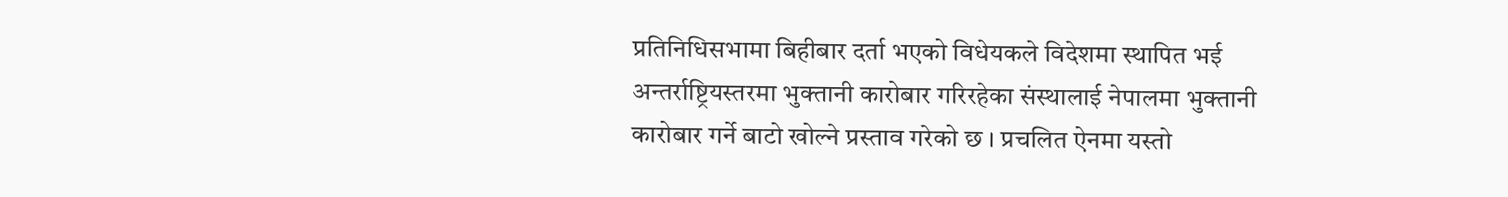प्रतिनिधिसभामा बिहीबार दर्ता भएको विधेयकले विदेशमा स्थापित भई अन्तर्राष्ट्रियस्तरमा भुक्तानी कारोबार गरिरहेका संस्थालाई नेपालमा भुक्तानी कारोबार गर्ने बाटो खोल्ने प्रस्ताव गरेको छ । प्रचलित ऐनमा यस्तो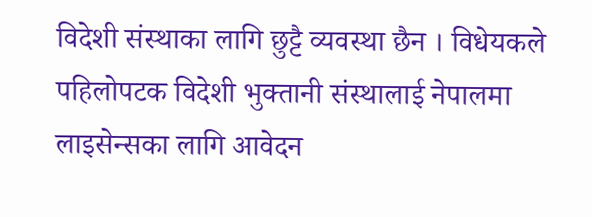विदेशी संस्थाका लागि छुट्टै व्यवस्था छैन । विधेयकले पहिलोपटक विदेशी भुक्तानी संस्थालाई नेपालमा लाइसेन्सका लागि आवेदन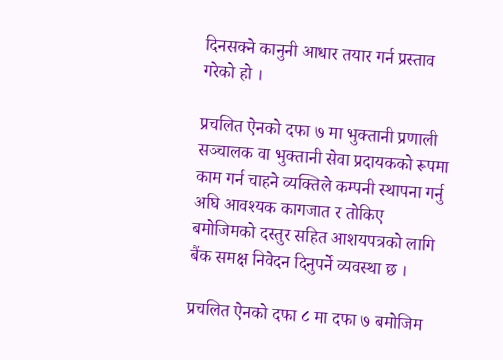दिनसक्ने कानुनी आधार तयार गर्न प्रस्ताव गरेको हो ।

प्रचलित ऐनको दफा ७ मा भुक्तानी प्रणाली सञ्चालक वा भुक्तानी सेवा प्रदायकको रूपमा काम गर्न चाहने व्यक्तिले कम्पनी स्थापना गर्नु अघि आवश्यक कागजात र तोकिए बमोजिमको दस्तुर सहित आशयपत्रको लागि बैंक समक्ष निवेदन दिनुपर्ने व्यवस्था छ ।

प्रचलित ऐनको दफा ८ मा दफा ७ बमोजिम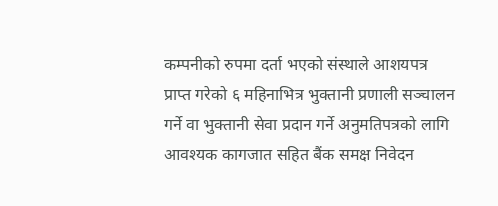कम्पनीको रुपमा दर्ता भएको संस्थाले आशयपत्र प्राप्त गरेको ६ महिनाभित्र भुक्तानी प्रणाली सञ्चालन गर्ने वा भुक्तानी सेवा प्रदान गर्ने अनुमतिपत्रको लागि आवश्यक कागजात सहित बैंक समक्ष निवेदन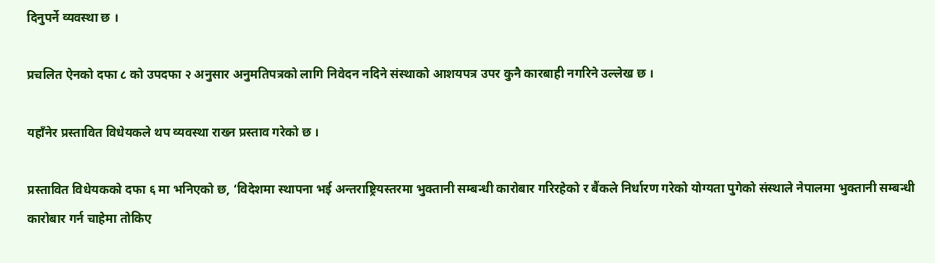दिनुपर्ने व्यवस्था छ ।

प्रचलित ऐनको दफा ८ को उपदफा २ अनुसार अनुमतिपत्रको लागि निवेदन नदिने संस्थाको आशयपत्र उपर कुनै कारबाही नगरिने उल्लेख छ ।

यहाँनेर प्रस्तावित विधेयकले थप व्यवस्था राख्न प्रस्ताव गरेको छ ।

प्रस्तावित विधेयकको दफा ६ मा भनिएको छ, ‘विदेशमा स्थापना भई अन्तराष्ट्रियस्तरमा भुक्तानी सम्बन्धी कारोबार गरिरहेको र बैंकले निर्धारण गरेको योग्यता पुगेको संस्थाले नेपालमा भुक्तानी सम्बन्धी कारोबार गर्न चाहेमा तोकिए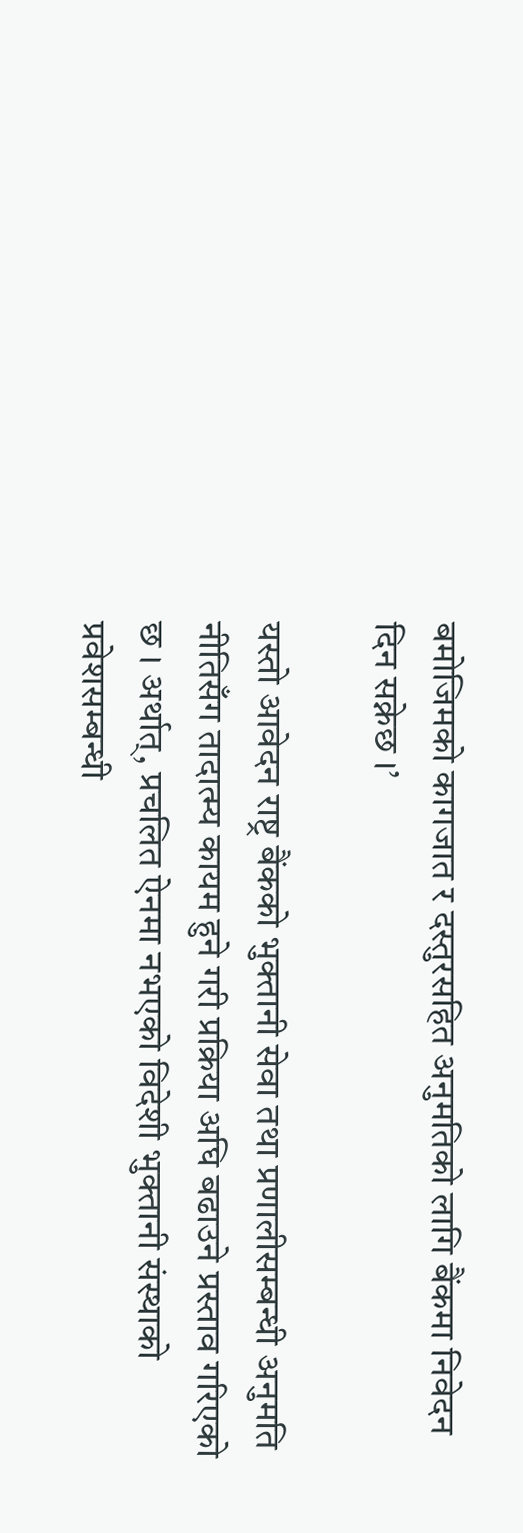बमोजिमको कागजात र दस्तुरसहित अनुमतिको लागि बैंकमा निवेदन दिन सक्नेछ ।’

यस्तो आवेदन राष्ट्र बैंकको भुक्तानी सेवा तथा प्रणालीसम्बन्धी अनुमति नीतिसँग तादात्म्य कायम हुने गरी प्रक्रिया अघि बढाउने प्रस्ताव गरिएको छ । अर्थात्, प्रचलित ऐनमा नभएको विदेशी भुक्तानी संस्थाको प्रवेशसम्बन्धी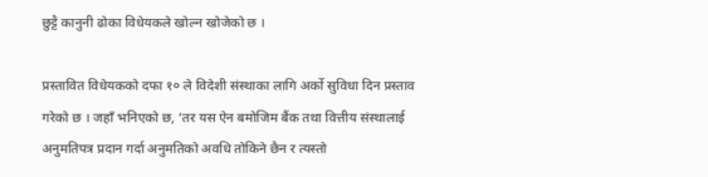छुट्टै कानुनी ढोका विधेयकले खोल्न खोजेको छ ।

प्रस्तावित विधेयकको दफा १० ले विदेशी संस्थाका लागि अर्को सुविधा दिन प्रस्ताव गरेको छ । जहाँ भनिएको छ, ‘तर यस ऐन बमोजिम बैंक तथा वित्तीय संस्थालाई अनुमतिपत्र प्रदान गर्दा अनुमतिको अवधि तोकिने छैन र त्यस्तो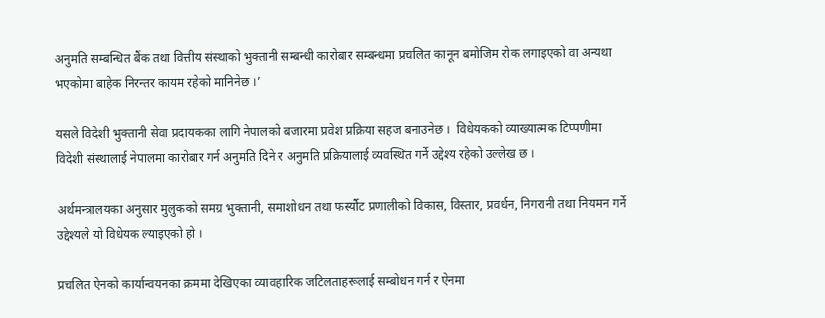अनुमति सम्बन्धित बैंक तथा वित्तीय संस्थाको भुक्तानी सम्बन्धी कारोबार सम्बन्धमा प्रचलित कानून बमोजिम रोक लगाइएको वा अन्यथा भएकोमा बाहेक निरन्तर कायम रहेको मानिनेछ ।’

यसले विदेशी भुक्तानी सेवा प्रदायकका लागि नेपालको बजारमा प्रवेश प्रक्रिया सहज बनाउनेछ ।  विधेयकको व्याख्यात्मक टिप्पणीमा विदेशी संस्थालाई नेपालमा कारोबार गर्न अनुमति दिने र अनुमति प्रक्रियालाई व्यवस्थित गर्ने उद्देश्य रहेको उल्लेख छ ।

अर्थमन्त्रालयका अनुसार मुलुकको समग्र भुक्तानी, समाशोधन तथा फर्स्यौट प्रणालीको विकास, विस्तार, प्रवर्धन, निगरानी तथा नियमन गर्ने उद्देश्यले यो विधेयक ल्याइएको हो ।

प्रचलित ऐनको कार्यान्वयनका क्रममा देखिएका व्यावहारिक जटिलताहरूलाई सम्बोधन गर्न र ऐनमा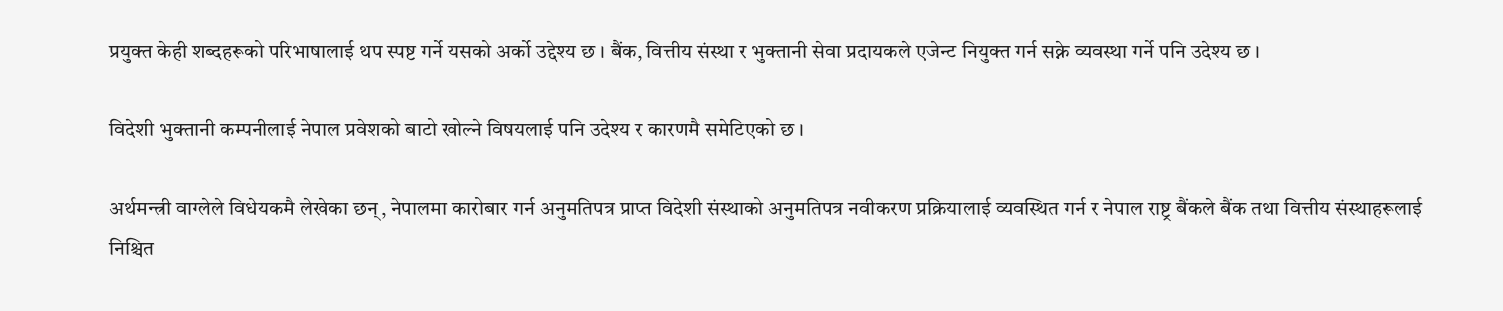प्रयुक्त केही शब्दहरूको परिभाषालाई थप स्पष्ट गर्ने यसको अर्को उद्देश्य छ । बैंक, वित्तीय संस्था र भुक्तानी सेवा प्रदायकले एजेन्ट नियुक्त गर्न सक्ने व्यवस्था गर्ने पनि उदेश्य छ ।

विदेशी भुक्तानी कम्पनीलाई नेपाल प्रवेशको बाटो खोल्ने विषयलाई पनि उदेश्य र कारणमै समेटिएको छ ।

अर्थमन्त्री वाग्लेले विधेयकमै लेखेका छन्, नेपालमा कारोबार गर्न अनुमतिपत्र प्राप्त विदेशी संस्थाको अनुमतिपत्र नवीकरण प्रक्रियालाई व्यवस्थित गर्न र नेपाल राष्ट्र बैंकले बैंक तथा वित्तीय संस्थाहरूलाई निश्चित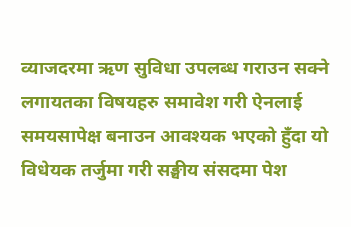व्याजदरमा ऋण सुविधा उपलब्ध गराउन सक्ने लगायतका विषयहरु समावेश गरी ऐनलाई समयसापेक्ष बनाउन आवश्यक भएको हुँदा यो विधेयक तर्जुमा गरी सङ्घीय संसदमा पेश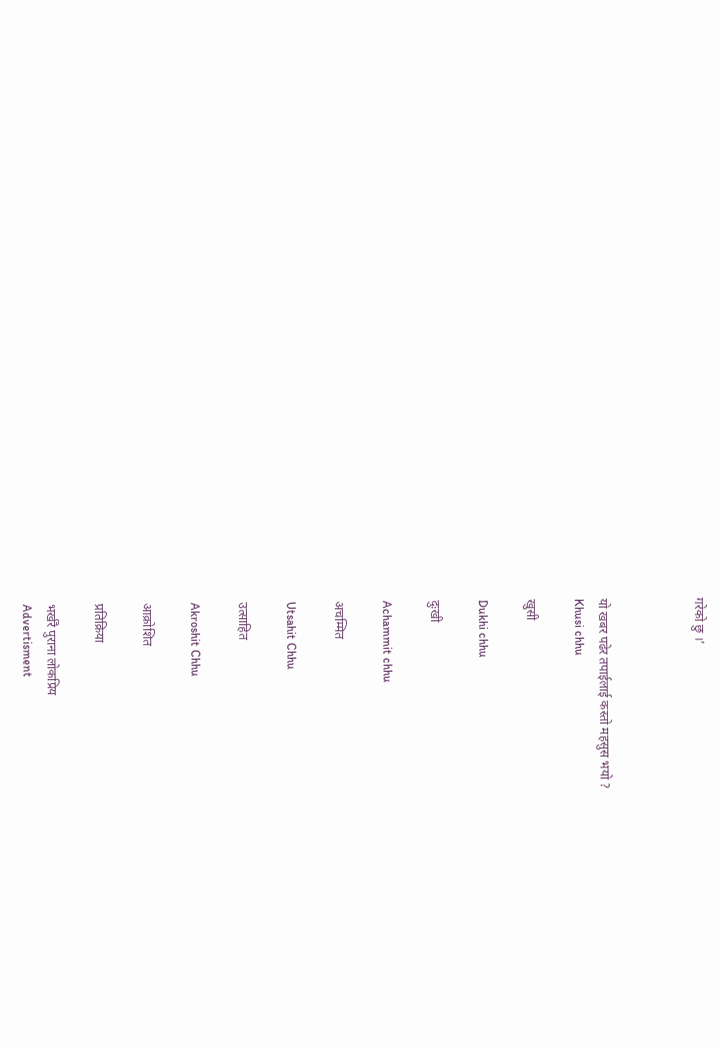गरेको छु ।’



यो खबर पढेर तपाईलाई कस्तो महसुस भयो ?
Khusi chhu

खुसी

Dukhi chhu

दुःखी

Achammit chhu

अचम्मित

Utsahit Chhu

उत्साहित

Akroshit Chhu

आक्रोशित

प्रतिक्रिया

भर्खरै पुराना लोकप्रिय
Advertisment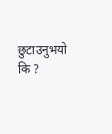छुटाउनुभयो कि ?